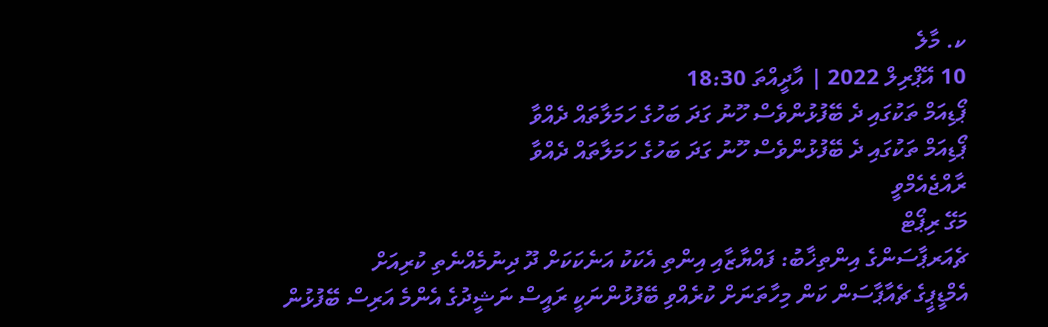ކ. މާލެ
10 އޭޕްރިލް 2022 | އާދީއްތަ 18:30
ޕޯޑިއަމް ތަކުގައި ދެ ބޭފުޅުންވެސް ހޫނު ގަދަ ބަހުގެ ހަމަލާތައް ދެއްވާ
ޕޯޑިއަމް ތަކުގައި ދެ ބޭފުޅުންވެސް ހޫނު ގަދަ ބަހުގެ ހަމަލާތައް ދެއްވާ
ރާއްޖެއެމްވީ
މަގޭ ރިޕޯޓް
ޗެއަރޕާސަންގެ އިންތިޚާބު: ފައްޔާޒާއި އިންތި އެކަކު އަނެކަކަށް ދޫ ދިނުމެއްނެތި ކުރިއަށް
އެމްޑީޕީގެ ޗެއާޕާސަން ކަން މިހާތަނަށް ކުރެއްވި ބޭފުޅުންނަކީ ރައީސް ނަޝީދުގެ އެންމެ އަރިސް ބޭފުޅުން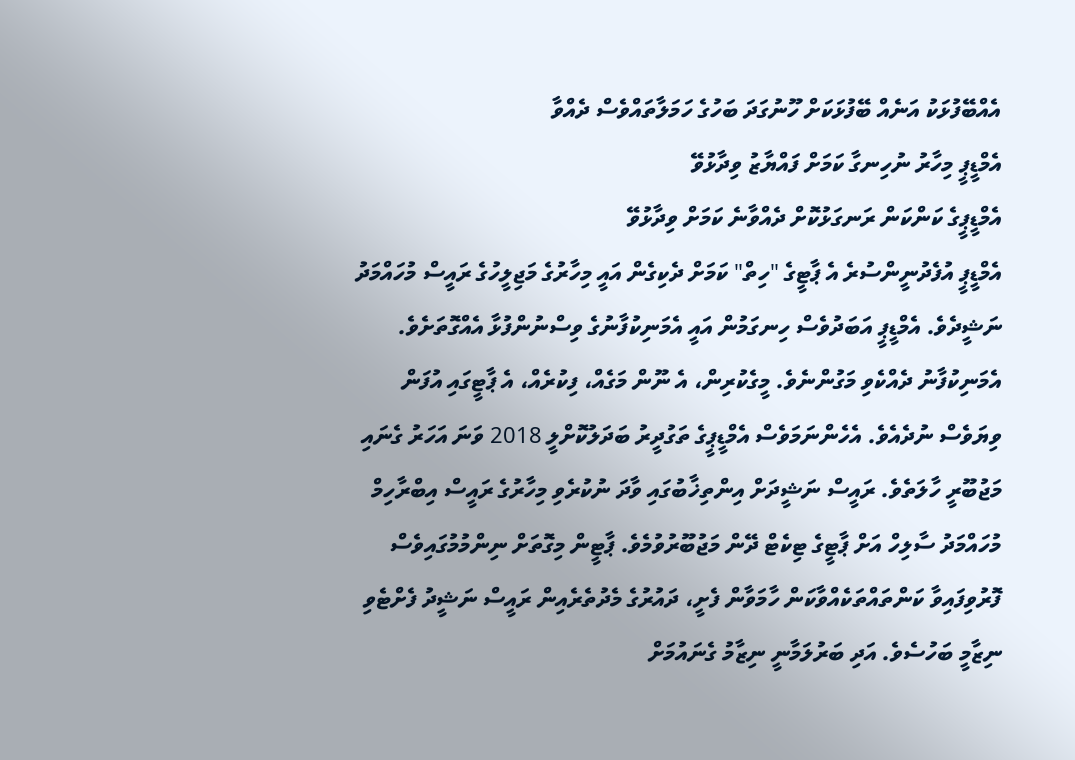އެއްބޭފުޅަކު އަނެއް ބޭފުޅަކަށް ހޫނުގަދަ ބަހުގެ ހަމަލާތައްވެސް ދެއްވާ
އެމްޑީޕީ މިހާރު ނުހިނގާ ކަމަށް ފައްޔާޒު ވިދާޅުވޭ
އެމްޑީޕީގެ ކަންކަން ރަނގަޅުކޮށް ދެއްވާނެ ކަމަށް ވިދާޅުވޭ
އެމްޑީޕީ އުފެދުނީންސުރެ އެ ޕާޓީގެ "ހިތް" ކަމަށް ދެކިގެން އައީ މިހާރުގެ މަޖިލީހުގެ ރައީސް މުހައްމަދު ނަޝީދެވެ. އެމްޑީޕީ އަބަދުވެސް ހިނގަމުން އައީ އެމަނިކުފާނުގެ ވިސްނުންފުޅާ އެއްގޮތަށެވެ. އެމަނިކުފާނު ދެއްކެވި މަގުންނެވެ. މީގެކުރިން، އެ ނޫން މަގެއް، ފިކުރެއް، އެ ޕާޓީގައި އުފަން ވިޔަވެސް ނުދެއެވެ. އެހެންނަމަވެސް އެމްޑީޕީގެ ތަގުދީރު ބަދަލުކޮށްލީ 2018 ވަނަ އަހަރު ގެނައި މަޖުބޫރީ ހާލަތެވެ. ރައީސް ނަޝީދަށް އިންތިޚާބުގައި ވާދަ ނުކުރެވި މިހާރުގެ ރައީސް އިބްރާހިމް މުހައްމަދު ސާލިހް އަށް ޕާޓީގެ ޓިކެޓް ދޭން މަޖުބޫރުވުމެވެ. ޕާޓީން މިގޮތަށް ނިންމުމުގައިވެސް ފޮރުވިފައިވާ ކަންތައްތަކެއްވާކަން ހާމަވާން ފެށީ، ދައުރުގެ މެދުތެރެއިން ރައީސް ނަޝީދު ފެށްޓެވި ނިޒާމީ ބަހުސެވެ. އަދި ބަރުލަމާނީ ނިޒާމު ގެނައުމަށް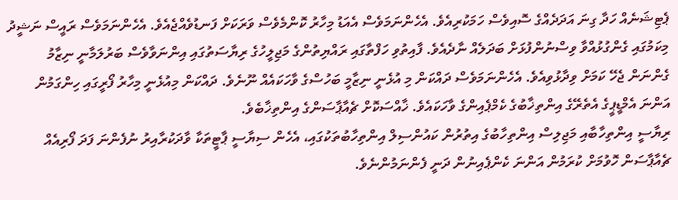ޕެޓިޝަނެއް ހަދާ ގިނަ އަދަދެއްގެ ސޮއިވެސް ހަމަކުރިއެވެ. އެހެންނަމަވެސް އެއަޑު މިހާރު ކޮންމެވެސް ވަރަކަށް ފަނޑުވެއްޖެއެވެ. އެހެންނަމަވެސް ރައީސް ނަޝީދު މިކަމުގައި ގެންގުޅުއްވާ ވިސްނުންފުޅަށް ބަދަލެއް ނާދެއެވެ. ފާއިތުވި ހަފްތާގައި ރައްޔިތުންގެ މަޖިލީހުގެ ރިޔާސަތުގައި އިންނަވާވެސް ބަރުލަމާނީ ނިޒާމު ގެންނަން ޖެހޭ ކަމަށް ވިދާޅުވިއެވެ. އެހެންނަމަވެސް ދައްކަން މި އުޅެނީ ނިޒާމީ ބަހުސްގެ ވާހަކައެއް ނޫނެވެ. ދައްކަން މިއުޅެނީ މިހާރު ފޯރީގައި ހިންގަމުން އަންނަ އެމްޑީޕީގެ އެތެރޭގެ އިންތިޚާބުގެ ކެމްޕެއިންގެ ވާހަކައެވެ. ޚާއްސަކޮށް ޗެއާޕާސަންގެ އިންތިޚާބެވެ.
ރިޔާސީ އިންތިހާބާއި މަޖިލިސް އިންތިހާބުގެ އިތުރުން ކައުންސިލް އިންތިހާބުތަކުގައި، އެހެން ސިޔާސީ ޕާޓީތަކާ ވާދަކުރާއިރު ނުފެންނަ ފަދަ ފޯރިއެއް ޗެއާޕާސަން ހޮވުމަށް ކުރަމުން އަންނަ ކެންޕެއިނުން ދަނީ ފެންނަމުންނެވެ.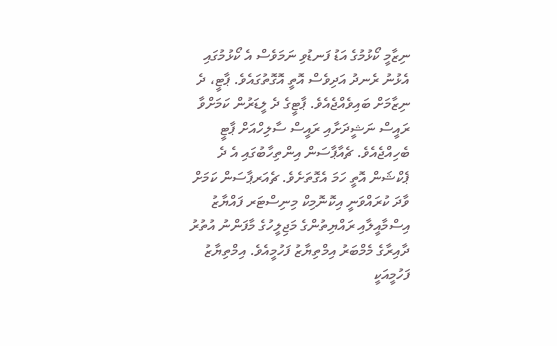ނިޒާމީ ކޯޅުމުގެ އަޑު ފަނޑުވި ނަމަވެސް އެ ކޯޅުމުގައި އެޅުނު ރެނދު އަދިވެސް އޮތީ އޮގޮތުގައެވެ. ޕާޓީ، ދެ ނިޒާމަށް ބައިވެއްޖެއެވެ. ޕާޓީގެ ދެ ލީޑަރުން ކަމަށްވާ ރައީސް ނަޝީދަށާއި ރައީސް ސާލިހްއަށް ޕާޓީ ބެހިއްޖެއެވެ. ޗެއާޕާސަން އިންތިހާބުގައި އެ ދެ ޕެކްޝަން އޮތީ ހަމަ އެގޮތަށެވެ. ޗެއަރޕާސަން ކަމަށް ވާދަ ކުރައްވަނީ އިކޮނޮމިކް މިނިސްޓަރ ފައްޔާޒު އިސްމާއީލާއި ރައްޔިތުންގެ މަޖިލީހުގެ މާފަންނު އުތުރު ދާއިރާގެ މެމްބަރު އިމްތިޔާޒު ފަހުމީއެވެ. އިމްތިޔާޒު ފަހުމީއަކީ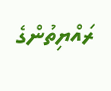ރައްޔިތުންގެ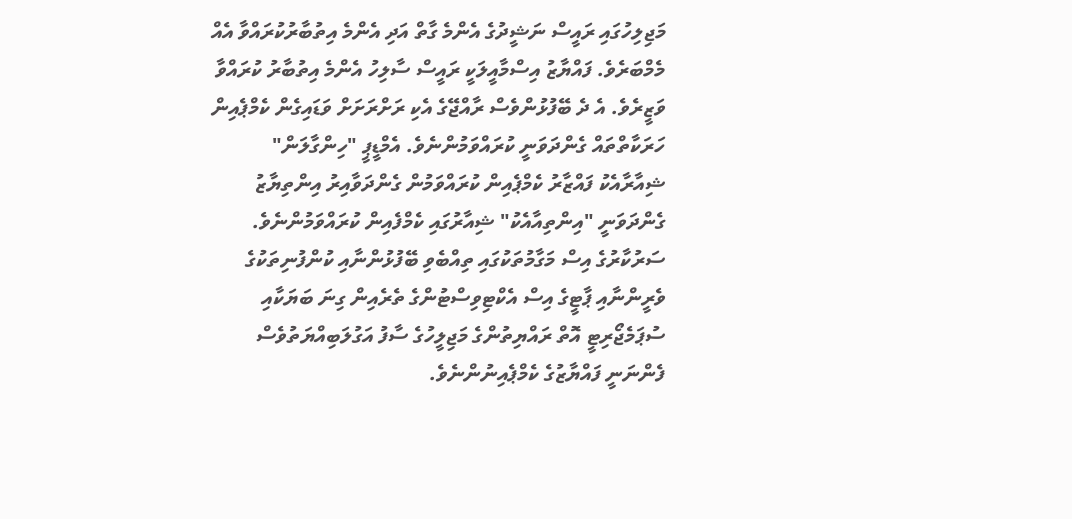މަޖިލިހުގައި ރައީސް ނަޝީދުގެ އެންމެ ގާތް އަދި އެންމެ އިތުބާރުކުރައްވާ އެއް މެމްބަރެވެ. ފައްޔާޒު އިސްމާއީލަކީ ރައީސް ސާލިހު އެންމެ އިތުބާރު ކުރައްވާ ވަޒީރެވެ. އެ ދެ ބޭފުޅުންވެސް ރާއްޖޭގެ އެކި ރަށްރަށަށް ވަޑައިގެން ކެމްޕެއިން ހަރަކާތްތައް ގެންދަވަނީ ކުރައްވަމުންނެވެ. އެމްޑީޕީ "ހިންގާލަން" ޝިއާރާއެކު ފައްޒާރު ކެމްޕެއިން ކުރައްވަމުން ގެންދަވާއިރު އިންތިޔާޒު ގެންދަވަނީ "އިންތިއާއެކު" ޝިއާރުގައި ކެމްފެއިން ކުރައްވަމުންނެވެ.
ސަރުކާރުގެ އިސް މަގާމުތަކުގައި ތިއްބެވި ބޭފުޅުންނާއި ކުންފުނިތަކުގެ ވެރީންނާއި ޕާޓީގެ އިސް އެކްޓިވިސްޓުންގެ ތެރެއިން ގިނަ ބަޔަކާއި ސުޕަމެޖޯރިޓީ އޮތް ރައްޔިތުންގެ މަޖިލީހުގެ ސާފު އަގުލަބިއްޔަތުވެސް ފެންނަނީ ފައްޔާޒުގެ ކެމްޕެއިނުންނެވެ.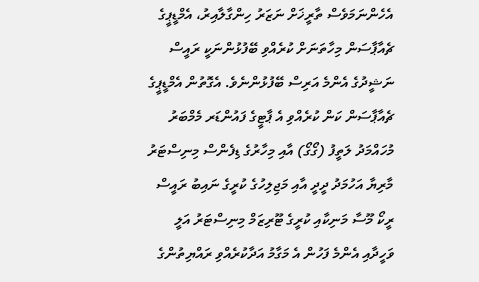އެހެންނަމަވެސް ތާރީޚަށް ނަޒަރު ހިންގާލާއިރު، އެމްޑީޕީގެ ޗެއާޕާސަން މިހާތަނަށް ކުރެއްވި ބޭފުޅުންނަކީ ރައީސް ނަޝީދުގެ އެންމެ އަރިސް ބޭފުޅުންނެވެ. އެގޮތުން އެމްޑީޕީގެ ޗެއާޕާސަން ކަން ކުރެއްވި އެ ޕާޓީގެ ފައުންޑަރ މެމްބަރު މުހައްމަދު ލަތީފު (ގޯގޯ) އާއި މިހާރުގެ ޑިފެންސް މިނިސްޓަރު މާރިޔާ އަހުމަދު ދީދީ އާއި މަޖިލިހުގެ ކުރީގެ ނައިބު ރައީސް ރީކޯ މޫސާ މަނިކާއި ކުރީގެ ޓޫރިޒަމް މިނިސްޓަރު އަލީ ވަހީދާއި އެންމެ ފަހުން އެ މަގާމު އަދާކުރެއްވި ރައްޔިތުންގެ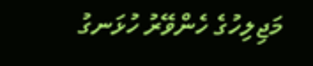މަޖިލިހުގެ ހެންވޭރު ހުޅަނގު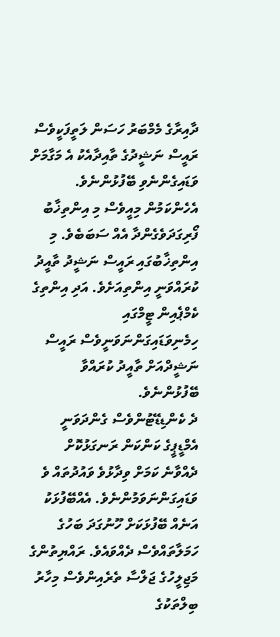ދާއިރާގެ މެމްބަރު ހަސަން ލަތީފަކީވެސް ރައީސް ނަޝީދުގެ ތާއިދާއެކު އެ މަގާމަށް ވަޑައިގެންނެވި ބޭފުޅުންނެވެ.
އެހެންކަމުން މިއީވެސް މި އިންތިޚާބު ފޯރިގަދަވެގެންދާ އެއް ސަބަބެވެ. މި އިންތިޚާބުގައި ރައީސް ނަޝީދު ތާއީދު ކުރައްވަނީ އިންތިއަށެވެ. އަދި އިންތިގެ ކެމްޕެއިން ޓީމްގައި ހިމެނިވަޑައިގަންނަވަނީވެސް ރައީސް ނަޝީދްއަށް ތާއީދު ކުރައްވާ ބޭފުޅުންނެވެ.
ދެ ކެންޑިޑޭޓުންވެސް ގެންދަވަނީ އެމްޑީޕީގެ ކަންކަން ރަނގަޅުކޮށް ދެއްވާނެ ކަމަށް ވިދާޅުވެ ވައުދުތައް ވެ ވަޑައިގަންނަވަމުންނެވެ. އެއްބޭފުޅަކު އަނެއް ބޭފުޅަކަށް ހޫނުގަދަ ބަހުގެ ހަމަލާތައްވެސް ދެއްވައެވެ. ރައްޔިތުންގެ މަޖިލީހުގެ ޖަލްސާ ތެރެއިންވެސް މިހާރު ބިލްތަކުގެ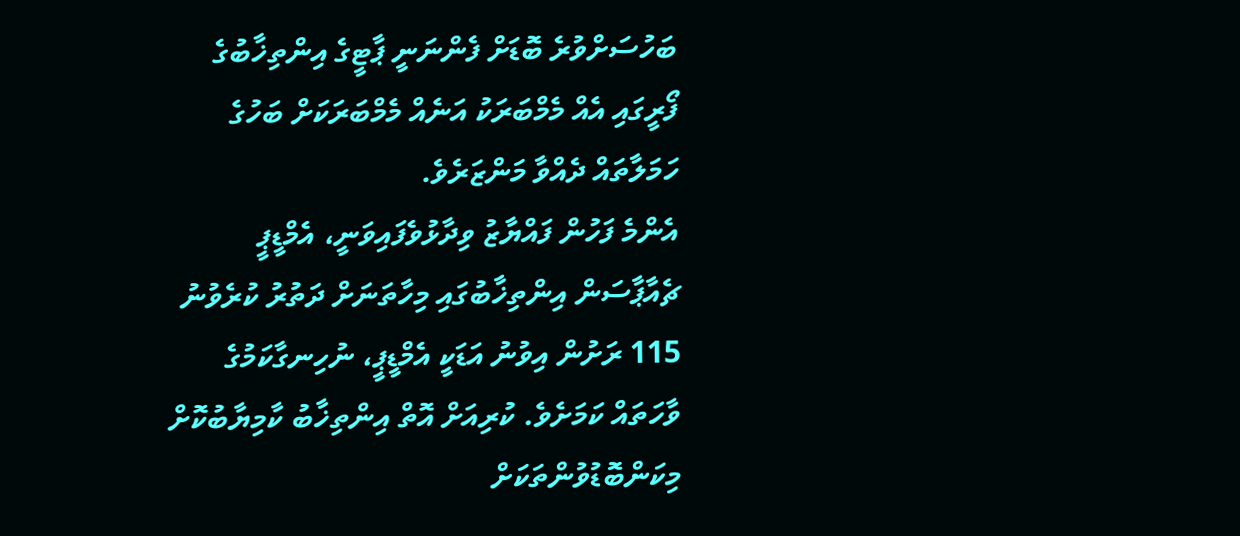ބަހުސަށްވުރެ ބޮޑަށް ފެންނަނީ ޕާޓީގެ އިންތިޚާބުގެ ފޯރީގައި އެއް މެމްބަރަކު އަނެއް މެމްބަރަކަށް ބަހުގެ ހަމަލާތައް ދެއްވާ މަންޒަރެވެ.
އެންމެ ފަހުން ފައްޔާޒު ވިދާޅުވެފައިވަނީ، އެމްޑީޕީ ޗެއާޕާސަން އިންތިޚާބުގައި މިހާތަނަށް ދަތުރު ކުރެވުނު 115 ރަށުން އިވުނު އަޑަކީ އެމްޑީޕީ، ނުހިނގާކަމުގެ ވާހަތައް ކަމަށެވެ. ކުރިއަށް އޮތް އިންތިޚާބު ކާމިޔާބުކޮށް މިކަންބޮޑުވުންތަކަށް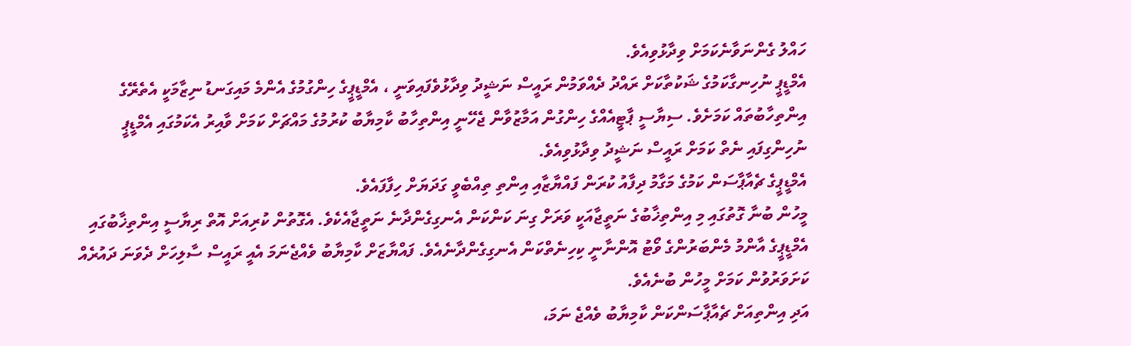ހައްލު ގެންނަވާނެކަމަށް ވިދާޅުވިއެވެ.
އެމްޑީޕީ ނުހިނގާކަމުގެ ޝަކުތާކަށް ރައްދު ދެއްވަމުން ރައީސް ނަޝީދު ވިދާޅުވެފައިވަނީ ، އެމްޑީޕީގެ ހިންގުމުގެ އެންމެ މައިގަނޑު ނިޒާމަކީ އެތެރޭގެ އިންތިހާބުތައް ކަމަށެވެ. ސިޔާސީ ޕާޓީއެއްގެ ހިންގުން އަމާޒުވާން ޖެހޭނީ އިންތިހާބު ކާމިޔާބު ކުރުމުގެ މައްޗަށް ކަމަށް ވާއިރު އެކަމުގައި އެމްޑީޕީ ނުހިންގިފައި ނެތް ކަމަށް ރައީސް ނަޝީދު ވިދާޅުވިއެވެ.
އެމްޑީޕީގެ ޗެއާޕާސަން ކަމުގެ މަގާމު ދިފާއު ކުރަން ފައްޔާޒާއި އިންތި ތިއްބެވީ ގަދަޔަށް ހިފާފައެވެ.
މީހުން ބުނާ ގޮތުގައި މި އިންތިޚާބުގެ ނަތީޖާއަކީ ވަރަށް ގިނަ ކަންކަން އެނގިގެންދާނެ ނަތީޖާއެކެވެ. އެގޮތުން ކުރިއަށް އޮތް ރިޔާސީ އިންތިޚާބުގައި އެމްޑީޕީގެ އާންމު މެންބަރުންގެ ވޯޓު އޮންނާނީ ކިހިނެތްކަން އެނގިގެންދާނެއެވެ. ފައްޔާޒަށް ކާމިޔާބު ވެއްޖެނަމަ އެއީ ރައީސް ސާލިހަށް ދެވަނަ ދައުރެއް ކަށަވަރުވުން ކަމަށް މީހުން ބުނެއެވެ.
އަދި އިންތިއަށް ޗެއާޕާސަންކަން ކާމިޔާބު ވެއްޖެ ނަމަ،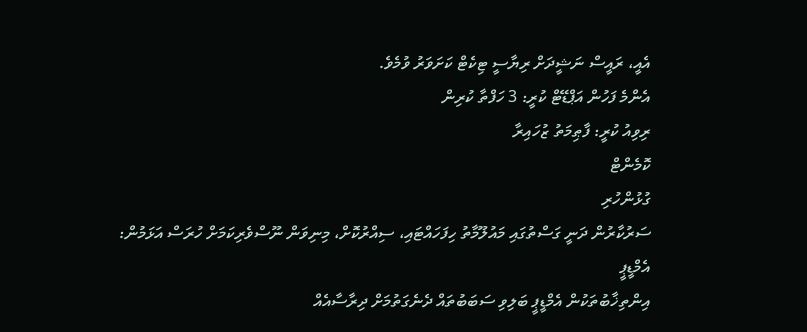އެއީ، ރައީސް ނަޝީދަށް ރިޔާސީ ޓިކެޓް ކަށަވަރު ވުމެވެ.
އެންމެ ފަހުން އަޕްޑޭޓް ކުރީ: 3 ހަފްތާ ކުރިން
ރިވިއު ކުރީ: ފާޠިމަތު ޒުހައިރާ
ކޮމެންޓް
ގުޅުންހުރި
ސަރުކާރުން ދަނީ ގަސްތުގައި މައުލޫމާތު ހިފަހައްޓައި، ސިއްރުކޮށް، މިނިވަން ނޫސްވެރިކަމަށް ހުރަސް އަޅަމުން: އެމްޑީޕީ
އިންތިޚާބުތަކުން އެމްޑީޕީ ބަލިވި ސަބަބުތައް ދެނެގަތުމަށް ދިރާސާއެއް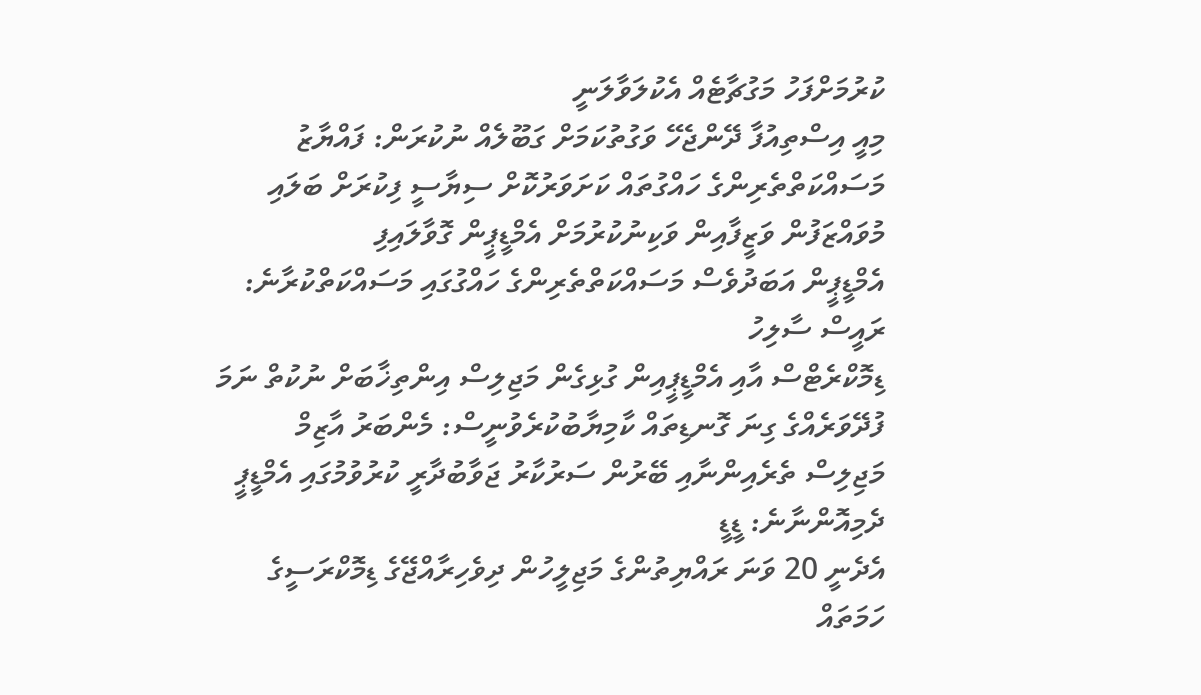ކުރުމަށްފަހު މަގުޗާޓެއް އެކުލަވާލަނީ
މިއީ އިސްތިއުފާ ދޭންޖެހޭ ވަގުތުކަމަށް ގަބޫލެއް ނުކުރަން: ފައްޔާޒު
މަސައްކަތްތެރިންގެ ހައްގުތައް ކަށަވަރުކޮށް ސިޔާސީ ފިކުރަށް ބަލައި މުވައްޒަފުން ވަޒީފާއިން ވަކިނުކުރުމަށް އެމްޑީޕީން ގޮވާލައިފި
އެމްޑީޕީން އަބަދުވެސް މަސައްކަތްތެރިންގެ ހައްގުގައި މަސައްކަތްކުރާނެ: ރައީސް ސާލިހު
ޑިމޮކްރެޓްސް އާއި އެމްޑީޕީއިން ގުޅިގެން މަޖިލިސް އިންތިޚާބަށް ނުކުތް ނަމަ ފުދޭވަރެއްގެ ގިނަ ގޮނޑިތައް ކާމިޔާބުކުރެވުނީސް: މެންބަރު އާޒިމް
މަޖިލިސް ތެރެއިންނާއި ބޭރުން ސަރުކާރު ޖަވާބުދާރީ ކުރުވުމުގައި އެމްޑީޕީ ދެމިއޮންނާނެ: ޑީޑީ
އެދެނީ 20 ވަނަ ރައްޔިތުންގެ މަޖިލީހުން ދިވެހިރާއްޖޭގެ ޑިމޮކްރަސީގެ ހަމަތައް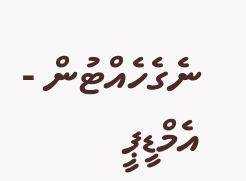ނެގެހެއްޓުން - އެމްޑީޕީ